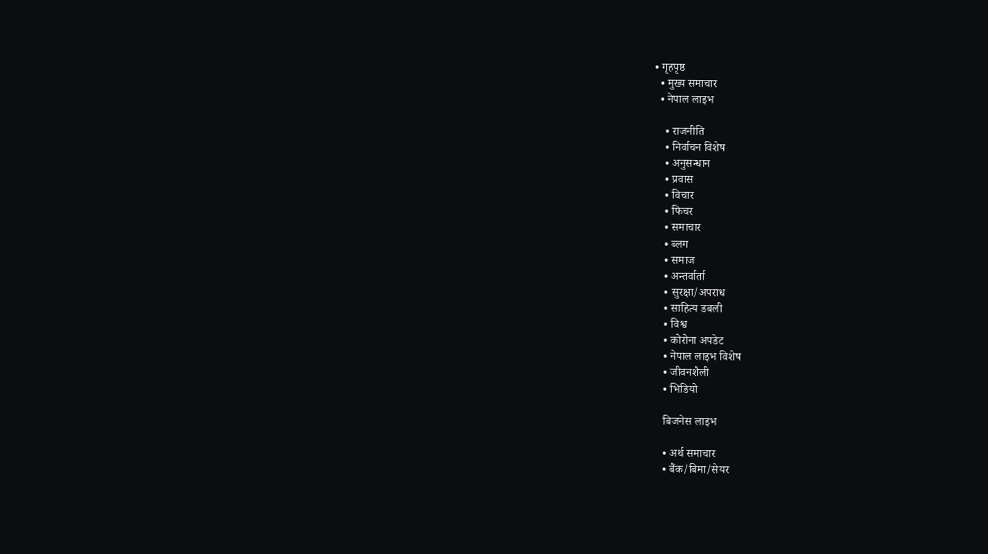• गृहपृष्ठ
  • मुख्य समाचार
  • नेपाल लाइभ

    • राजनीति
    • निर्वाचन विशेष
    • अनुसन्धान
    • प्रवास
    • विचार
    • फिचर
    • समाचार
    • ब्लग
    • समाज
    • अन्तर्वार्ता
    • सुरक्षा/अपराध
    • साहित्य डबली
    • विश्व
    • कोरोना अपडेट
    • नेपाल लाइभ विशेष
    • जीवनशैली
    • भिडियो

    बिजनेस लाइभ

    • अर्थ समाचार
    • बैंक/बिमा/सेयर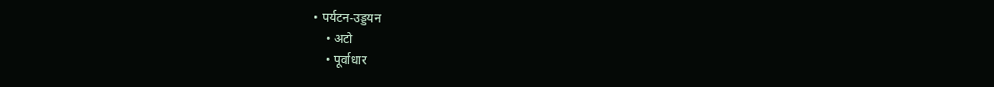• पर्यटन-उड्डयन
    • अटो
    • पूर्वाधार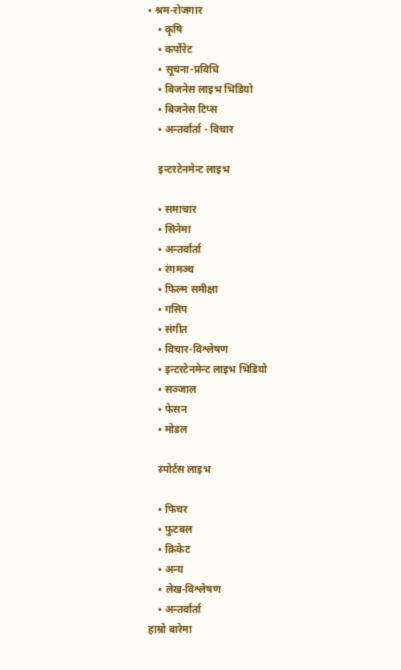• श्रम-रोजगार
    • कृषि
    • कर्पोरेट
    • सूचना-प्रविधि
    • बिजनेस लाइभ भिडियो
    • बिजनेस टिप्स
    • अन्तर्वार्ता - विचार

    इन्टरटेनमेन्ट लाइभ

    • समाचार
    • सिनेमा
    • अन्तर्वार्ता
    • रंगमञ्च
    • फिल्म समीक्षा
    • गसिप
    • संगीत
    • विचार-विश्लेषण
    • इन्टरटेनमेन्ट लाइभ भिडियो
    • सञ्जाल
    • फेसन
    • मोडल

    स्पोर्टस लाइभ

    • फिचर
    • फुटबल
    • क्रिकेट
    • अन्य
    • लेख-विश्लेषण
    • अन्तर्वार्ता
हाम्रो बारेमा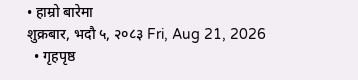• हाम्रो बारेमा
शुक्रबार, भदौ ५, २०८३ Fri, Aug 21, 2026
  • गृहपृष्ठ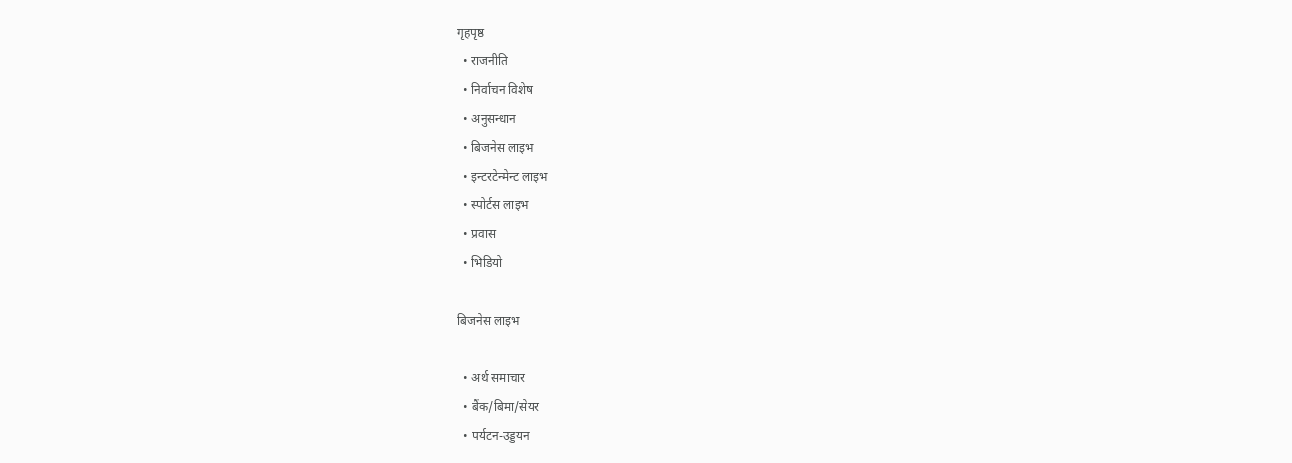गृहपृष्ठ
  • राजनीति
  • निर्वाचन विशेष
  • अनुसन्धान
  • बिजनेस लाइभ
  • इन्टरटेन्मेन्ट लाइभ
  • स्पोर्टस लाइभ
  • प्रवास
  • भिडियो

बिजनेस लाइभ

  • अर्थ समाचार
  • बैंक/बिमा/सेयर
  • पर्यटन-उड्डयन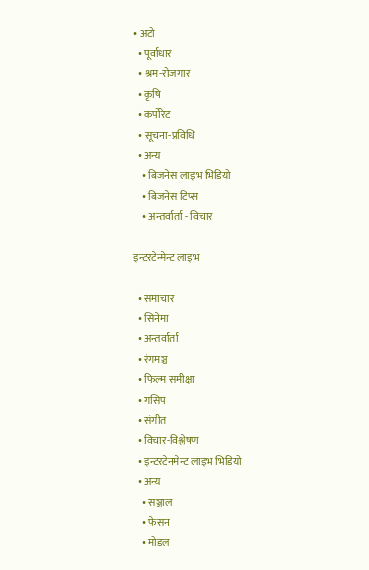• अटो
  • पूर्वाधार
  • श्रम-रोजगार
  • कृषि
  • कर्पोरेट
  • सूचना-प्रविधि
  • अन्य
    • बिजनेस लाइभ भिडियो
    • बिजनेस टिप्स
    • अन्तर्वार्ता - विचार

इन्टरटेन्मेन्ट लाइभ

  • समाचार
  • सिनेमा
  • अन्तर्वार्ता
  • रंगमञ्च
  • फिल्म समीक्षा
  • गसिप
  • संगीत
  • विचार-विश्लेषण
  • इन्टरटेनमेन्ट लाइभ भिडियो
  • अन्य
    • सञ्जाल
    • फेसन
    • मोडल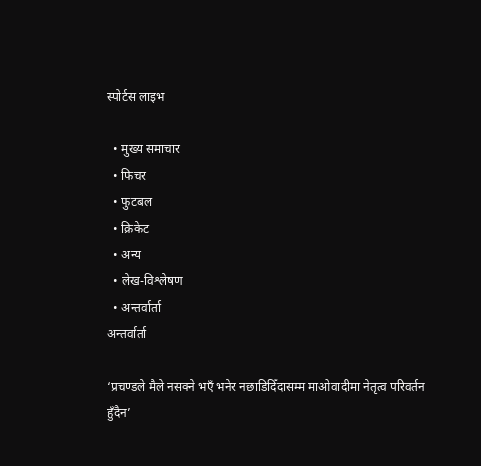स्पोर्टस लाइभ

  • मुख्य समाचार
  • फिचर
  • फुटबल
  • क्रिकेट
  • अन्य
  • लेख-विश्लेषण
  • अन्तर्वार्ता
अन्तर्वार्ता

‘प्रचण्डले मैले नसक्ने भएँ भनेर नछाडिदिँदासम्म माओवादीमा नेतृत्व परिवर्तन हुँदैन’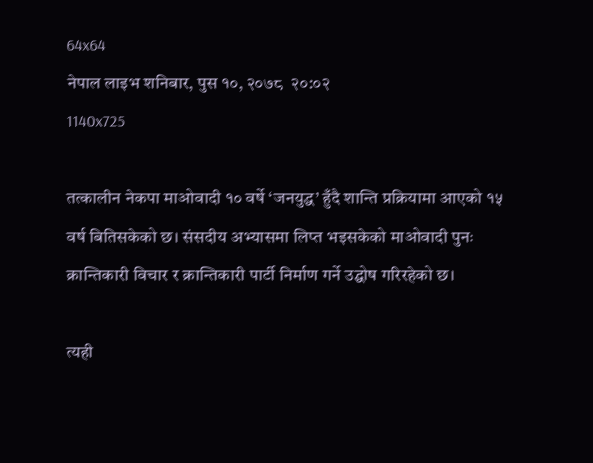64x64
नेपाल लाइभ शनिबार, पुस १०, २०७८  २०:०२
1140x725

तत्कालीन नेकपा माओवादी १० वर्षे ‘जनयुद्ध’ हुँदै शान्ति प्रक्रियामा आएको १५ वर्ष बितिसकेको छ। संसदीय अभ्यासमा लिप्त भइसकेको माओवादी पुनः क्रान्तिकारी विचार र क्रान्तिकारी पार्टी निर्माण गर्ने उद्घोष गरिरहेको छ।

त्यही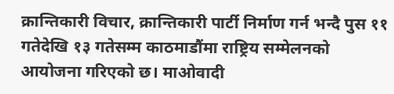क्रान्तिकारी विचार, क्रान्तिकारी पार्टी निर्माण गर्न भन्दै पुस ११ गतेदेखि १३ गतेसम्म काठमाडौंमा राष्ट्रिय सम्मेलनको आयोजना गरिएको छ। माओवादी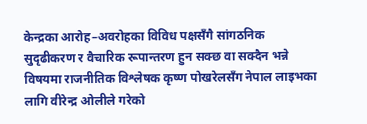केन्द्रका आरोह–अवरोहका विविध पक्षसँगै सांगठनिक सुदृढीकरण र वैचारिक रूपान्तरण हुन सक्छ वा सक्दैन भन्ने विषयमा राजनीतिक विश्लेषक कृष्ण पोखरेलसँग नेपाल लाइभका लागि वीरेन्द्र ओलीले गरेको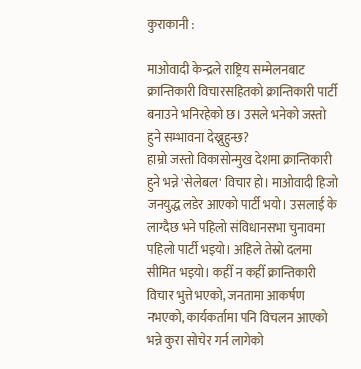कुराकानी :

माओवादी केन्द्रले राष्ट्रिय सम्मेलनबाट क्रान्तिकारी विचारसहितको क्रान्तिकारी पार्टी बनाउने भनिरहेको छ। उसले भनेको जस्तो हुने सम्भावना देख्नुहुन्छ?
हाम्रो जस्तो विकासोन्मुख देशमा क्रान्तिकारी हुने भन्ने 'सेलेबल' विचार हो। माओवादी हिजो जनयुद्ध लडेर आएको पार्टी भयो। उसलाई के लाग्दैछ भने पहिलो संविधानसभा चुनावमा पहिलो पार्टी भइयो। अहिले तेस्रो दलमा सीमित भइयो। कहीँ न कहीँ क्रान्तिकारी विचार भुत्ते भएको, जनतामा आकर्षण नभएको, कार्यकर्तामा पनि विचलन आएको भन्ने कुरा सोचेर गर्न लागेको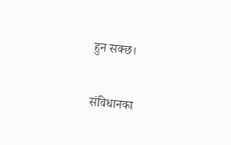हुन सक्छ।

संविधानका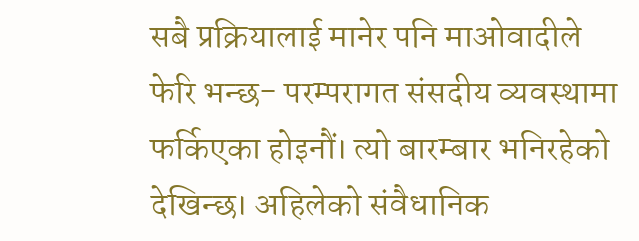सबै प्रक्रियालाई मानेर पनि माओवादीले फेरि भन्छ- परम्परागत संसदीय व्यवस्थामा फर्किएका होइनौं। त्यो बारम्बार भनिरहेको देखिन्छ। अहिलेको संवैधानिक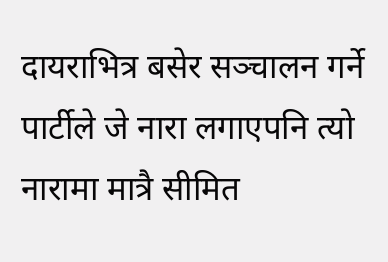दायराभित्र बसेर सञ्चालन गर्ने पार्टीले जे नारा लगाएपनि त्यो नारामा मात्रै सीमित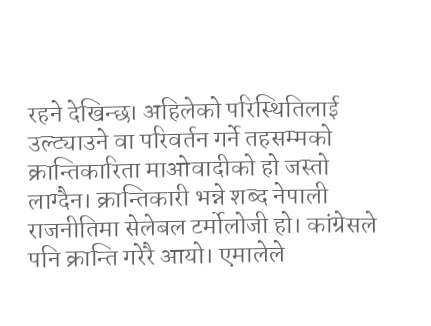रहने देखिन्छ। अहिलेको परिस्थितिलाई उल्ट्याउने वा परिवर्तन गर्ने तहसम्मको क्रान्तिकारिता माओवादीको हो जस्तो लाग्दैन। क्रान्तिकारी भन्ने शब्द नेपाली राजनीतिमा सेलेबल टर्मोलोजी हो। कांग्रेसले पनि क्रान्ति गरेरै आयो। एमालेले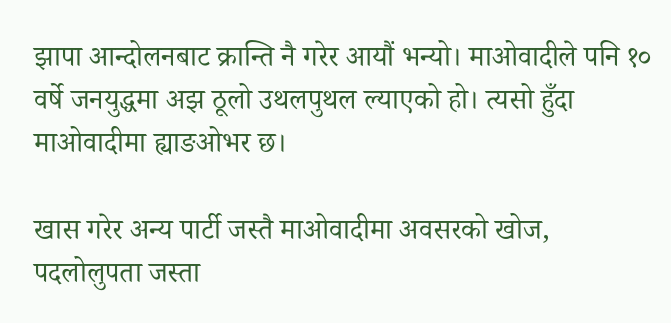झापा आन्दोलनबाट क्रान्ति नै गरेर आयौं भन्यो। माओवादीले पनि १० वर्षे जनयुद्धमा अझ ठूलो उथलपुथल ल्याएको हो। त्यसो हुँदा माओवादीमा ह्याङओभर छ।

खास गरेर अन्य पार्टी जस्तै माओवादीमा अवसरको खोज, पदलोलुपता जस्ता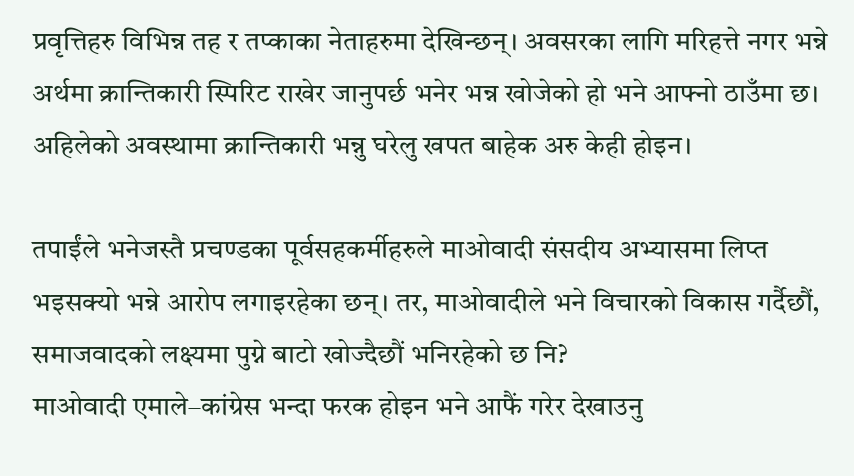प्रवृत्तिहरु विभिन्न तह र तप्काका नेताहरुमा देखिन्छन्। अवसरका लागि मरिहत्ते नगर भन्ने अर्थमा क्रान्तिकारी स्पिरिट राखेर जानुपर्छ भनेर भन्न खोजेको हो भने आफ्नो ठाउँमा छ। अहिलेको अवस्थामा क्रान्तिकारी भन्नु घरेलु खपत बाहेक अरु केही होइन।

तपाईंले भनेजस्तै प्रचण्डका पूर्वसहकर्मीहरुले माओवादी संसदीय अभ्यासमा लिप्त भइसक्यो भन्ने आरोप लगाइरहेका छन्। तर, माओवादीले भने विचारको विकास गर्दैछौं, समाजवादको लक्ष्यमा पुग्ने बाटो खोज्दैछौं भनिरहेको छ नि?
माओवादी एमाले–कांग्रेस भन्दा फरक होइन भने आफैं गरेर देखाउनु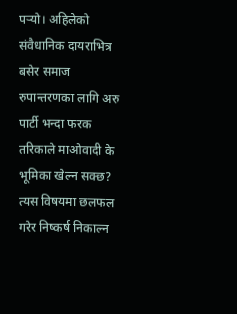पर्‍यो। अहिलेको संवैधानिक दायराभित्र बसेर समाज रुपान्तरणका लागि अरु पार्टी भन्दा फरक तरिकाले माओवादी के भूमिका खेल्न सक्छ? त्यस विषयमा छलफल गरेर निष्कर्ष निकाल्न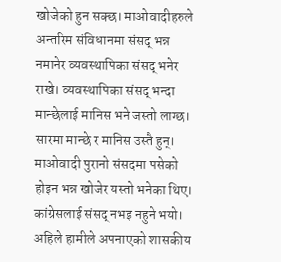खोजेको हुन सक्छ। माओवादीहरुले अन्तरिम संविधानमा संसद् भन्न नमानेर व्यवस्थापिका संसद् भनेर राखे। व्यवस्थापिका संसद् भन्दा मान्छेलाई मानिस भने जस्तो लाग्छ। सारमा मान्छे र मानिस उस्तै हुन्। माओवादी पुरानो संसदमा पसेको होइन भन्न खोजेर यस्तो भनेका थिए। कांग्रेसलाई संसद् नभइ नहुने भयो। अहिले हामीले अपनाएको शासकीय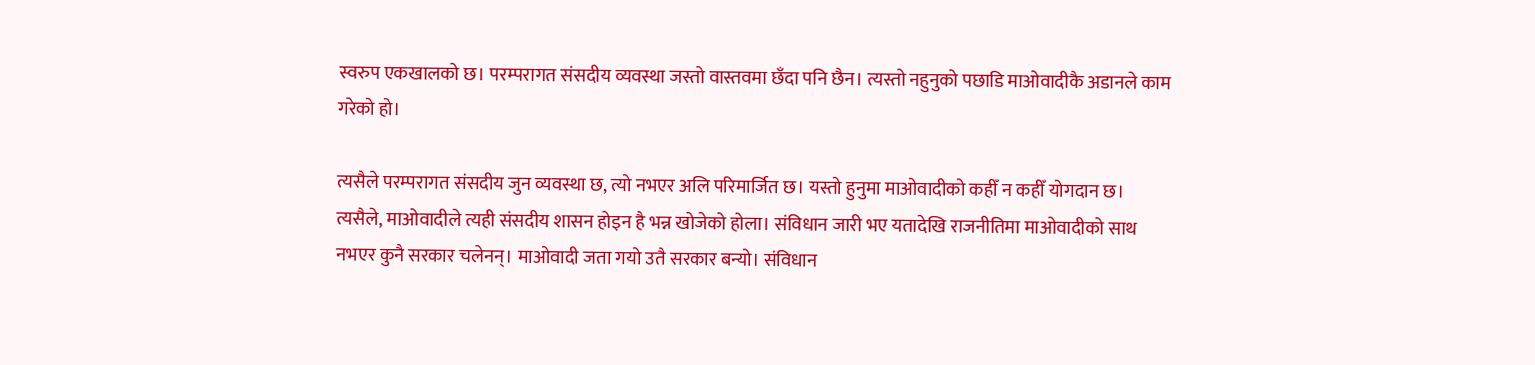स्वरुप एकखालको छ। परम्परागत संसदीय व्यवस्था जस्तो वास्तवमा छँदा पनि छैन। त्यस्तो नहुनुको पछाडि माओवादीकै अडानले काम गरेको हो।

त्यसैले परम्परागत संसदीय जुन व्यवस्था छ, त्यो नभएर अलि परिमार्जित छ। यस्तो हुनुमा माओवादीको कहीँ न कहीँ योगदान छ। त्यसैले, माओवादीले त्यही संसदीय शासन होइन है भन्न खोजेको होला। संविधान जारी भए यतादेखि राजनीतिमा माओवादीको साथ नभएर कुनै सरकार चलेनन्। माओवादी जता गयो उतै सरकार बन्यो। संविधान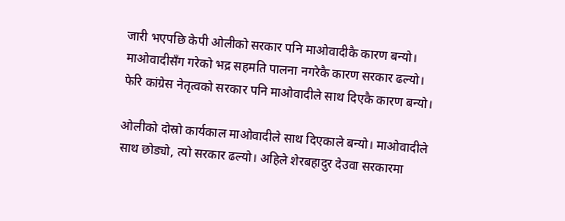जारी भएपछि केपी ओलीको सरकार पनि माओवादीकै कारण बन्यो। माओवादीसँग गरेको भद्र सहमति पालना नगरेकै कारण सरकार ढल्यो। फेरि कांग्रेस नेतृत्वको सरकार पनि माओवादीले साथ दिएकै कारण बन्यो।

ओलीको दोस्रो कार्यकाल माओवादीले साथ दिएकाले बन्यो। माओवादीले साथ छोड्यो, त्यो सरकार ढल्यो। अहिले शेरबहादुर देउवा सरकारमा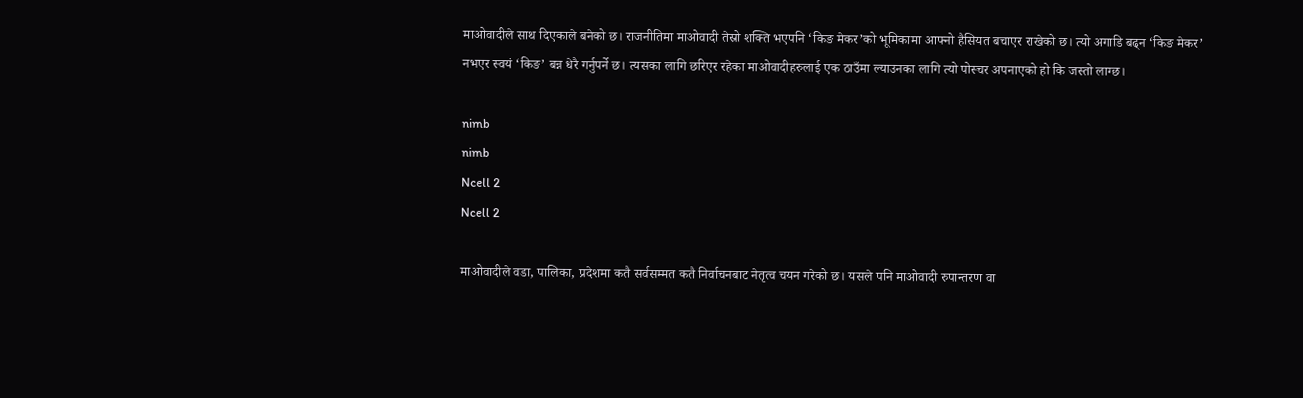माओवादीले साथ दिएकाले बनेको छ। राजनीतिमा माओवादी तेस्रो शक्ति भएपनि ‘किङ मेकर’को भूमिकामा आफ्नो हैसियत बचाएर राखेको छ। त्यो अगाडि बढ्न ‘किङ मेकर’ नभएर स्वयं ‘किङ’ बन्न धेरै गर्नुपर्ने छ। त्यसका लागि छरिएर रहेका माओवादीहरुलाई एक ठाउँमा ल्याउनका लागि त्यो पोस्चर अपनाएको हो कि जस्तो लाग्छ।

nimb
nimb
Ncell 2
Ncell 2

माओवादीले वडा, पालिका, प्रदेशमा कतै सर्वसम्मत कतै निर्वाचनबाट नेतृत्व चयन गरेको छ। यसले पनि माओवादी रुपान्तरण वा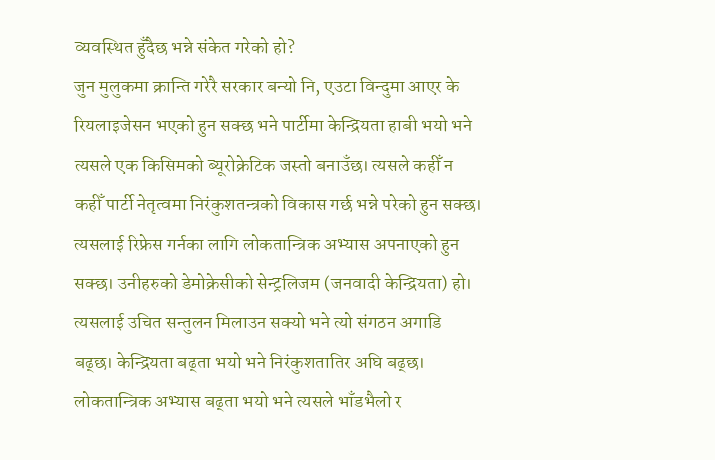व्यवस्थित हुँदैछ भन्ने संकेत गरेको हो?
जुन मुलुकमा क्रान्ति गरेरै सरकार बन्यो नि, एउटा विन्दुमा आएर के रियलाइजेसन भएको हुन सक्छ भने पार्टीमा केन्द्रियता हाबी भयो भने त्यसले एक किसिमको ब्यूरोक्रेटिक जस्तो बनाउँछ। त्यसले कहीँ न कहीँ पार्टी नेतृत्वमा निरंकुशतन्त्रको विकास गर्छ भन्ने परेको हुन सक्छ। त्यसलाई रिफ्रेस गर्नका लागि लोकतान्त्रिक अभ्यास अपनाएको हुन सक्छ। उनीहरुको डेमोक्रेसीको सेन्ट्रलिजम (जनवादी केन्द्रियता) हो। त्यसलाई उचित सन्तुलन मिलाउन सक्यो भने त्यो संगठन अगाडि बढ्छ। केन्द्रियता बढ्ता भयो भने निरंकुशतातिर अघि बढ्छ। लोकतान्त्रिक अभ्यास बढ्ता भयो भने त्यसले भाँडभैलो र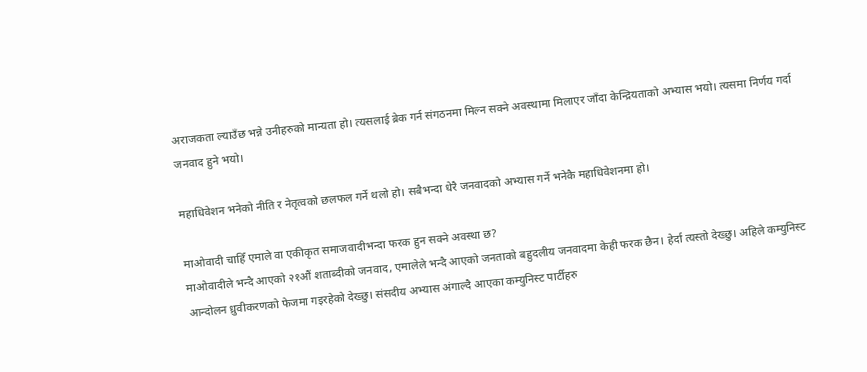अराजकता ल्याउँछ भन्ने उनीहरुको मान्यता हो। त्यसलाई ब्रेक गर्न संगठनमा मिल्न सक्ने अवस्थामा मिलाएर जाँदा केन्द्रियताको अभ्यास भयो। त्यसमा निर्णय गर्दा जनवाद हुने भयो।

महाधिवेशन भनेको नीति र नेतृत्वको छलफल गर्ने थलो हो। सबैभन्दा धेरै जनवादको अभ्यास गर्ने भनेकै महाधिवेशनमा हो।

माओवादी चाहिँ एमाले वा एकीकृत समाजवादीभन्दा फरक हुन सक्ने अवस्था छ?
माओवादीले भन्दै आएको २१औं शताब्दीको जनवाद, एमालेले भन्दै आएको जनताको बहुदलीय जनवादमा केही फरक छैन। हेर्दा त्यस्तो देख्छु। अहिले कम्युनिस्ट आन्दोलन ध्रुवीकरणको फेजमा गइरहेको देख्छु। संसदीय अभ्यास अंगाल्दै आएका कम्युनिस्ट पार्टीहरु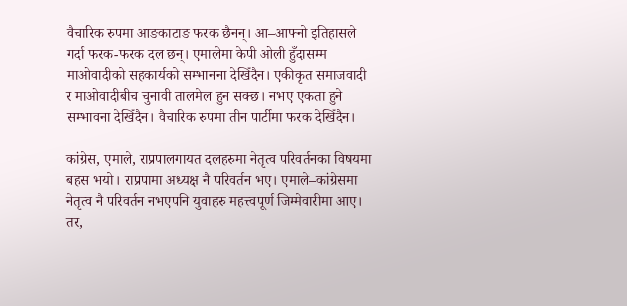वैचारिक रुपमा आङकाटाङ फरक छैनन्। आ–आफ्नो इतिहासले गर्दा फरक-फरक दल छन्। एमालेमा केपी ओली हुँदासम्म माओवादीको सहकार्यको सम्भानना देखिँदैन। एकीकृत समाजवादी र माओवादीबीच चुनावी तालमेल हुन सक्छ। नभए एकता हुने सम्भावना देखिँदैन। वैचारिक रुपमा तीन पार्टीमा फरक देखिँदैन।

कांग्रेस, एमाले, राप्रपालगायत दलहरुमा नेतृत्व परिवर्तनका विषयमा बहस भयो। राप्रपामा अध्यक्ष नै परिवर्तन भए। एमाले–कांग्रेसमा नेतृत्व नै परिवर्तन नभएपनि युवाहरु महत्त्वपूर्ण जिम्मेवारीमा आए। तर,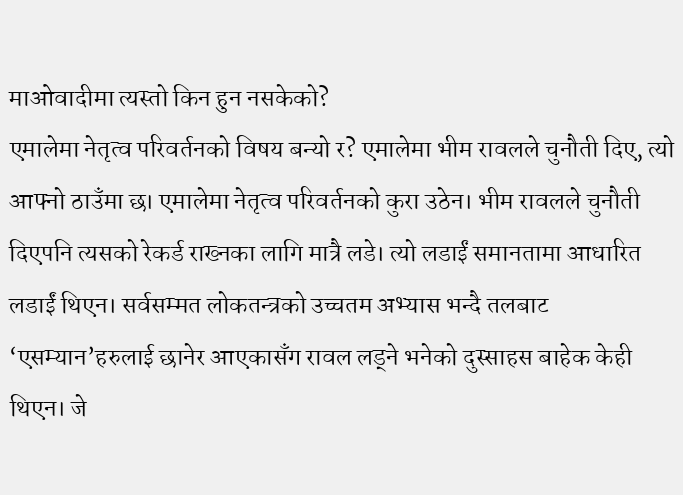माओवादीमा त्यस्तो किन हुन नसकेको?
एमालेमा नेतृत्व परिवर्तनको विषय बन्यो र? एमालेमा भीम रावलले चुनौती दिए, त्यो आफ्नो ठाउँमा छ। एमालेमा नेतृत्व परिवर्तनको कुरा उठेन। भीम रावलले चुनौती दिएपनि त्यसको रेकर्ड राख्नका लागि मात्रै लडे। त्यो लडाईं समानतामा आधारित लडाईं थिएन। सर्वसम्मत लोकतन्त्रको उच्चतम अभ्यास भन्दै तलबाट ‘एसम्यान’हरुलाई छानेर आएकासँग रावल लड्ने भनेको दुस्साहस बाहेक केही थिएन। जे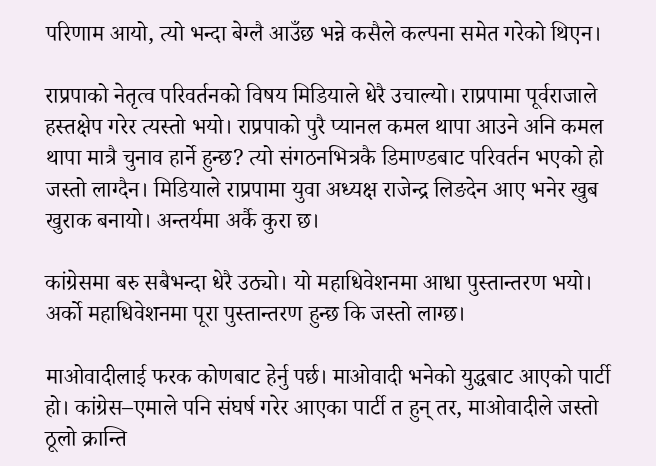परिणाम आयो, त्यो भन्दा बेग्लै आउँछ भन्ने कसैले कल्पना समेत गरेको थिएन।

राप्रपाको नेतृत्व परिवर्तनको विषय मिडियाले धेरै उचाल्यो। राप्रपामा पूर्वराजाले हस्तक्षेप गरेर त्यस्तो भयो। राप्रपाको पुरै प्यानल कमल थापा आउने अनि कमल थापा मात्रै चुनाव हार्ने हुन्छ? त्यो संगठनभित्रकै डिमाण्डबाट परिवर्तन भएको हो जस्तो लाग्दैन। मिडियाले राप्रपामा युवा अध्यक्ष राजेन्द्र लिङदेन आए भनेर खुब खुराक बनायो। अन्तर्यमा अर्कै कुरा छ।

कांग्रेसमा बरु सबैभन्दा धेरै उठ्यो। यो महाधिवेशनमा आधा पुस्तान्तरण भयो। अर्को महाधिवेशनमा पूरा पुस्तान्तरण हुन्छ कि जस्तो लाग्छ।

माओवादीलाई फरक कोणबाट हेर्नु पर्छ। माओवादी भनेको युद्धबाट आएको पार्टी हो। कांग्रेस–एमाले पनि संघर्ष गरेर आएका पार्टी त हुन् तर, माओवादीले जस्तो ठूलो क्रान्ति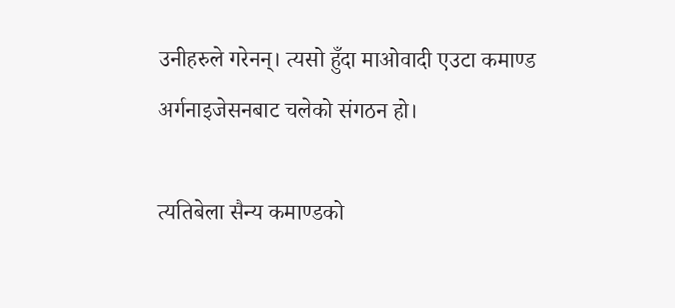उनीहरुले गरेनन्। त्यसो हुँदा माओवादी एउटा कमाण्ड अर्गनाइजेसनबाट चलेको संगठन हो।

त्यतिबेला सैन्य कमाण्डको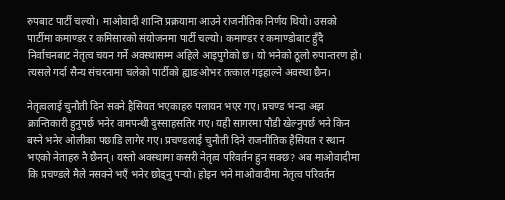रुपबाट पार्टी चल्यो। माओवादी शान्ति प्रक्रयामा आउने राजनीतिक निर्णय थियो। उसको पार्टीमा कमाण्डर र कमिसारको संयोजनमा पार्टी चल्यो। कमाण्डर र कमाण्डोबाट हुँदै निर्वाचनबाट नेतृत्व चयन गर्ने अवस्थासम्म अहिले आइपुगेको छ। यो भनेको ठूलो रुपान्तरण हो। त्यसले गर्दा सैन्य संचरनामा चलेको पार्टीको ह्याङओभर तत्काल गइहाल्ने अवस्था छैन।

नेतृत्वलाई चुनौती दिन सक्ने हैसियत भएकाहरु पलायन भएर गए। प्रचण्ड भन्दा अझ क्रान्तिकारी हुनुपर्छ भनेर वामपन्थी दुस्साहसतिर गए। यही सागरमा पौडी खेल्नुपर्छ भने किन बस्ने भनेर ओलीका पछाडि लागेर गए। प्रचण्डलाई चुनौती दिने राजनीतिक हैसियत र स्थान भएको नेताहरु नै छैनन्। यस्तो अवस्थामा कसरी नेतृत्व परिवर्तन हुन सक्छ? अब माओवादीमा कि प्रचण्डले मैले नसक्ने भएँ भनेर छोड्नु पर्‍यो। होइन भने माओवादीमा नेतृत्व परिवर्तन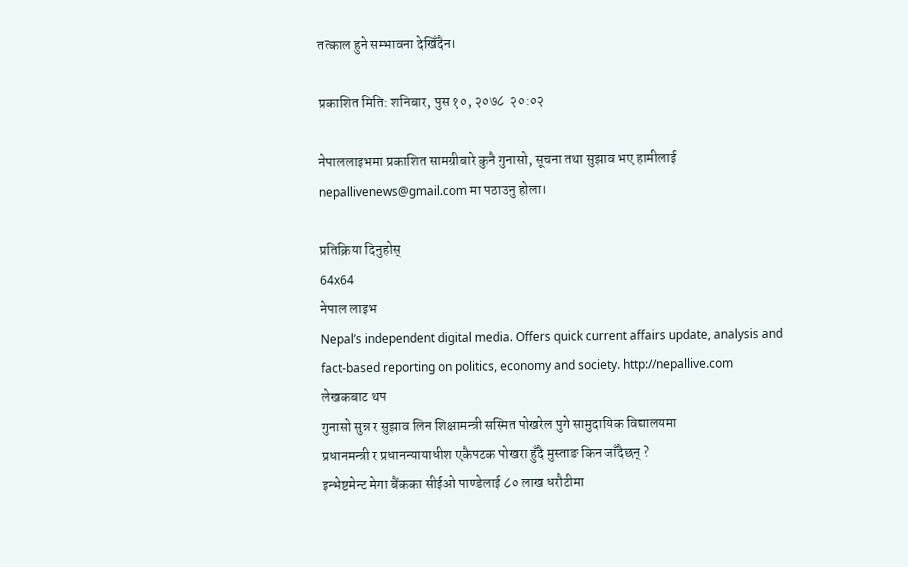तत्काल हुने सम्भावना देखिँदैन।

प्रकाशित मिति: शनिबार, पुस १०, २०७८  २०:०२

नेपाललाइभमा प्रकाशित सामग्रीबारे कुनै गुनासो, सूचना तथा सुझाव भए हामीलाई nepallivenews@gmail.com मा पठाउनु होला।

प्रतिक्रिया दिनुहोस्
64x64
नेपाल लाइभ
Nepal’s independent digital media. Offers quick current affairs update, analysis and fact-based reporting on politics, economy and society. http://nepallive.com
लेखकबाट थप
गुनासो सुन्न र सुझाव लिन शिक्षामन्त्री सस्मित पोखरेल पुगे सामुदायिक विद्यालयमा
प्रधानमन्त्री र प्रधानन्यायाधीश एकैपटक पोखरा हुँदै मुस्ताङ किन जाँदैछन् ?
इन्भेष्टमेन्ट मेगा बैंकका सीईओ पाण्डेलाई ८० लाख धरौटीमा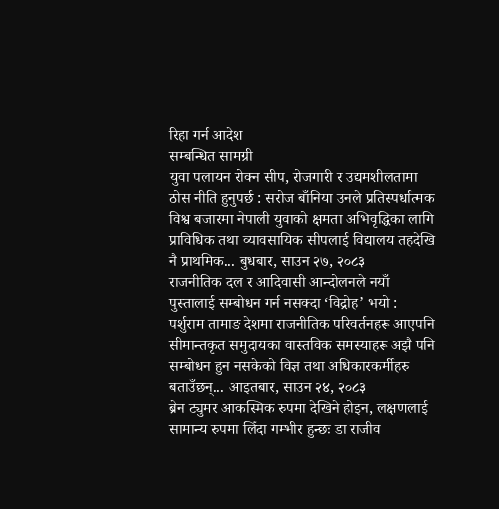रिहा गर्न आदेश
सम्बन्धित सामग्री
युवा पलायन रोक्न सीप, रोजगारी र उद्यमशीलतामा ठोस नीति हुनुपर्छ : सरोज बाँनिया उनले प्रतिस्पर्धात्मक विश्व बजारमा नेपाली युवाको क्षमता अभिवृद्धिका लागि प्राविधिक तथा व्यावसायिक सीपलाई विद्यालय तहदेखि नै प्राथमिक... बुधबार, साउन २७, २०८३
राजनीतिक दल र आदिवासी आन्दोलनले नयाँ पुस्तालाई सम्बोधन गर्न नसक्दा ‘विद्रोह’ भयो : पर्शुराम तामाङ देशमा राजनीतिक परिवर्तनहरू आएपनि सीमान्तकृत समुदायका वास्तविक समस्याहरू अझै पनि सम्बोधन हुन नसकेको विज्ञ तथा अधिकारकर्मीहरु बताउँछन्... आइतबार, साउन २४, २०८३
ब्रेन ट्युमर आकस्मिक रुपमा देखिने होइन, लक्षणलाई सामान्य रुपमा लिँदा गम्भीर हुन्छः डा राजीव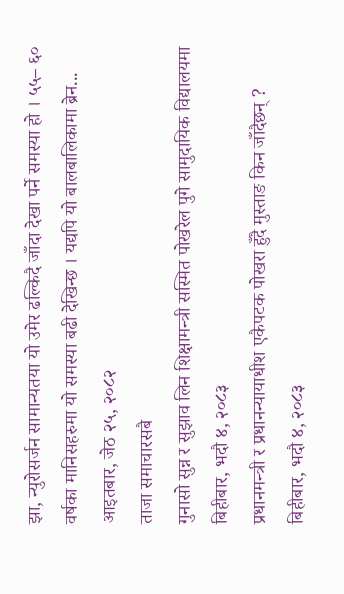झा, न्युरोसर्जन सामान्यतया यो उमेर ढल्किदै जाँदा देखा पर्ने समस्या हो । ५५– ६० वर्षका मानिसहरुमा यो समस्या बढी देखिन्छ । यद्यपि यो बालबालिकामा ब्रेन... आइतबार, जेठ २५, २०८२
ताजा समाचारसबै
गुनासो सुन्न र सुझाव लिन शिक्षामन्त्री सस्मित पोखरेल पुगे सामुदायिक विद्यालयमा बिहीबार, भदौ ४, २०८३
प्रधानमन्त्री र प्रधानन्यायाधीश एकैपटक पोखरा हुँदै मुस्ताङ किन जाँदैछन् ? बिहीबार, भदौ ४, २०८३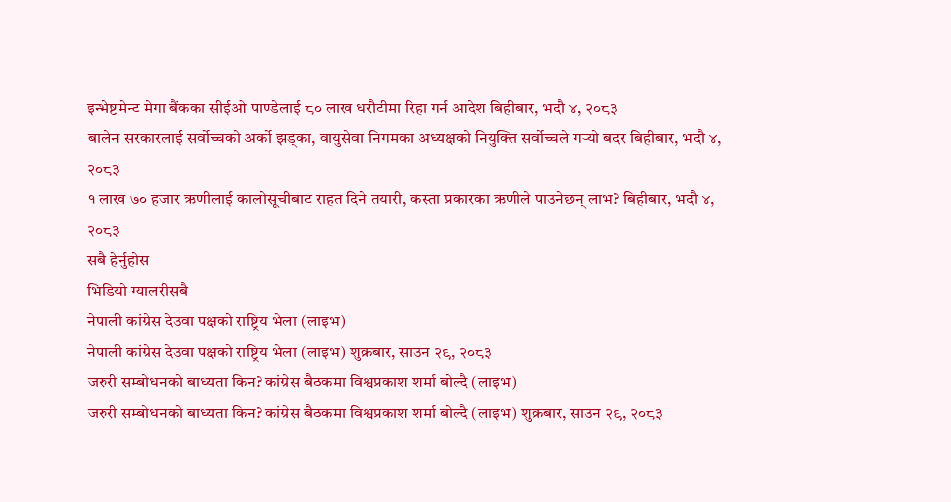इन्भेष्टमेन्ट मेगा बैंकका सीईओ पाण्डेलाई ८० लाख धरौटीमा रिहा गर्न आदेश बिहीबार, भदौ ४, २०८३
बालेन सरकारलाई सर्वोच्चको अर्को झड्का, वायुसेवा निगमका अध्यक्षको नियुक्ति सर्वोच्चले गर्‍यो बदर बिहीबार, भदौ ४, २०८३
१ लाख ७० हजार ऋणीलाई कालोसूचीबाट राहत दिने तयारी, कस्ता प्रकारका ऋणीले पाउनेछन् लाभ? बिहीबार, भदौ ४, २०८३
सबै हेर्नुहोस
भिडियो ग्यालरीसबै
नेपाली कांग्रेस देउवा पक्षको राष्ट्रिय भेला (लाइभ)
नेपाली कांग्रेस देउवा पक्षको राष्ट्रिय भेला (लाइभ) शुक्रबार, साउन २९, २०८३
जरुरी सम्बोधनको बाध्यता किन? कांग्रेस बैठकमा विश्वप्रकाश शर्मा बोल्दै (लाइभ)
जरुरी सम्बोधनको बाध्यता किन? कांग्रेस बैठकमा विश्वप्रकाश शर्मा बोल्दै (लाइभ) शुक्रबार, साउन २९, २०८३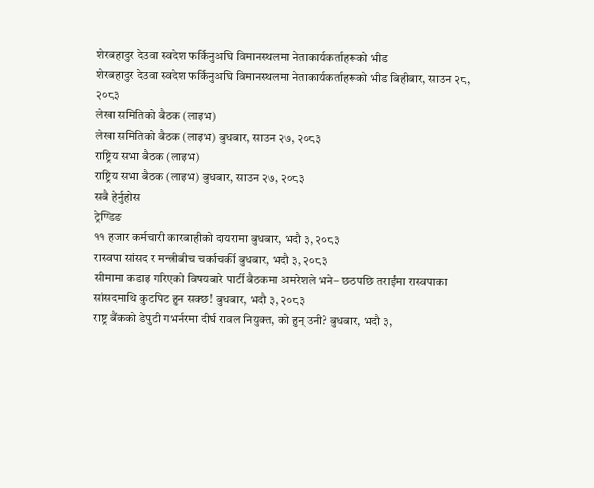शेरबहादुर देउवा स्वदेश फर्किनुअघि विमानस्थलमा नेताकार्यकर्ताहरूको भीड
शेरबहादुर देउवा स्वदेश फर्किनुअघि विमानस्थलमा नेताकार्यकर्ताहरूको भीड बिहीबार, साउन २८, २०८३
लेखा समितिको बैठक (लाइभ)
लेखा समितिको बैठक (लाइभ) बुधबार, साउन २७, २०८३
राष्ट्रिय सभा बैठक (लाइभ)
राष्ट्रिय सभा बैठक (लाइभ) बुधबार, साउन २७, २०८३
सबै हेर्नुहोस
ट्रेण्डिङ
११ हजार कर्मचारी कारबाहीको दायरामा बुधबार, भदौ ३, २०८३
रास्वपा सांसद र मन्त्रीबीच चर्काचर्की बुधबार, भदौ ३, २०८३
सीमामा कडाइ गरिएको विषयबारे पार्टी बैठकमा अमरेशले भने– छठपछि तराईंमा रास्वपाका सांसदमाथि कुटपिट हुन सक्छ! बुधबार, भदौ ३, २०८३
राष्ट्र बैंकको डेपुटी गभर्नरमा दीर्घ रावल नियुक्त, को हुन् उनी? बुधबार, भदौ ३,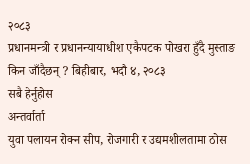२०८३
प्रधानमन्त्री र प्रधानन्यायाधीश एकैपटक पोखरा हुँदै मुस्ताङ किन जाँदैछन् ? बिहीबार, भदौ ४, २०८३
सबै हेर्नुहोस
अन्तर्वार्ता
युवा पलायन रोक्न सीप, रोजगारी र उद्यमशीलतामा ठोस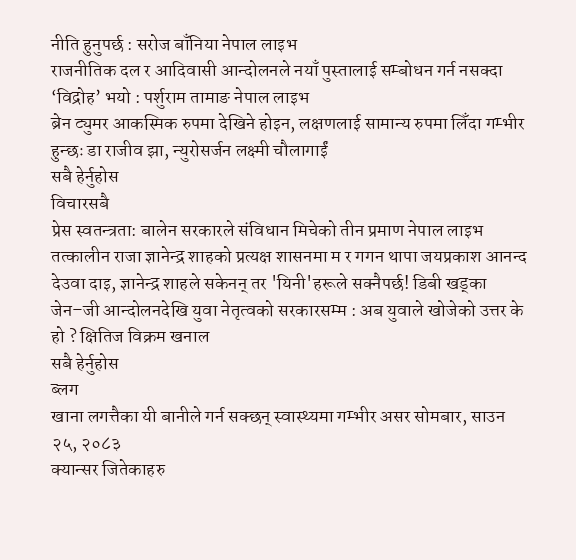नीति हुनुपर्छ : सरोज बाँनिया नेपाल लाइभ
राजनीतिक दल र आदिवासी आन्दोलनले नयाँ पुस्तालाई सम्बोधन गर्न नसक्दा ‘विद्रोह’ भयो : पर्शुराम तामाङ नेपाल लाइभ
ब्रेन ट्युमर आकस्मिक रुपमा देखिने होइन, लक्षणलाई सामान्य रुपमा लिँदा गम्भीर हुन्छः डा राजीव झा, न्युरोसर्जन लक्ष्मी चौलागाईं
सबै हेर्नुहोस
विचारसबै
प्रेस स्वतन्त्रता: बालेन सरकारले संविधान मिचेको तीन प्रमाण नेपाल लाइभ
तत्कालीन राजा ज्ञानेन्द्र शाहको प्रत्यक्ष शासनमा म र गगन थापा जयप्रकाश आनन्द
देउवा दाइ, ज्ञानेन्द्र शाहले सकेनन् तर 'यिनी'हरूले सक्नैपर्छ! डिबी खड्का
जेन–जी आन्दोलनदेखि युवा नेतृत्वको सरकारसम्म : अब युवाले खोजेको उत्तर के हो ? क्षितिज विक्रम खनाल
सबै हेर्नुहोस
ब्लग
खाना लगत्तैका यी बानीले गर्न सक्छन् स्वास्थ्यमा गम्भीर असर सोमबार, साउन २५, २०८३
क्यान्सर जितेकाहरु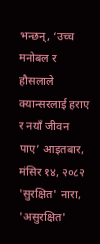भन्छन्, ‘उच्च मनोबल र हौसलाले क्यान्सरलाई हराए र नयाँ जीवन पाए’ आइतबार, मंसिर १४, २०८२
'सुरक्षित' नारा, 'असुरक्षित'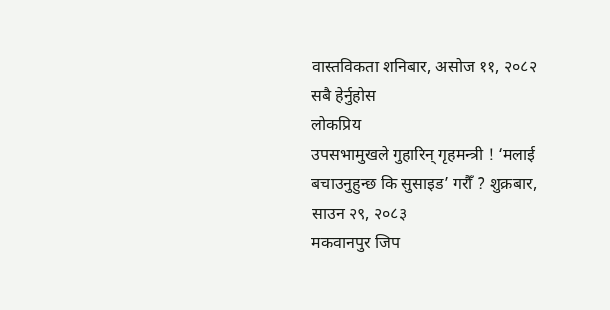वास्तविकता शनिबार, असोज ११, २०८२
सबै हेर्नुहोस
लोकप्रिय
उपसभामुखले गुहारिन् गृहमन्त्री ! ‘मलाई बचाउनुहुन्छ कि सुसाइड’ गरौँ ? शुक्रबार, साउन २९, २०८३
मकवानपुर जिप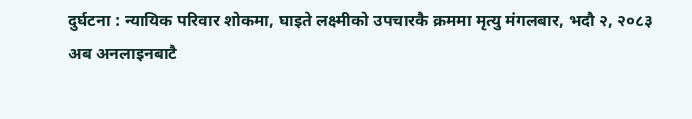दुर्घटना : न्यायिक परिवार शोकमा, घाइते लक्ष्मीको उपचारकै क्रममा मृत्यु मंगलबार, भदौ २, २०८३
अब अनलाइनबाटै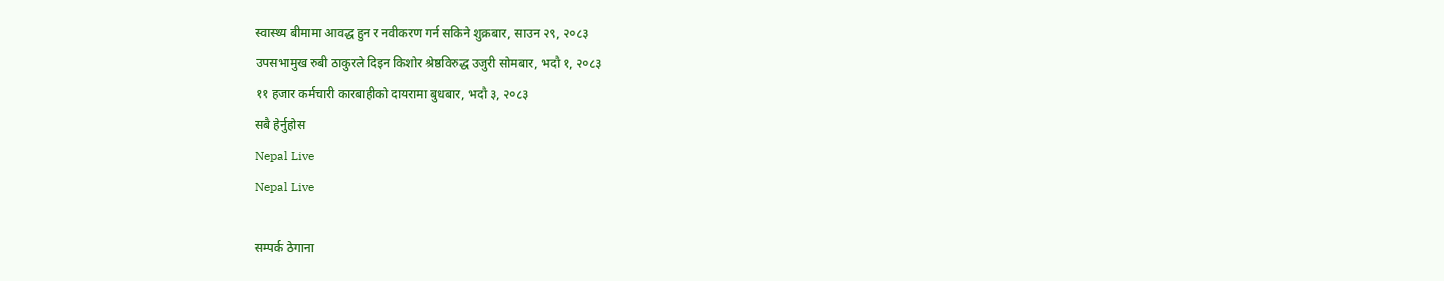स्वास्थ्य बीमामा आवद्ध हुन र नवीकरण गर्न सकिने शुक्रबार, साउन २९, २०८३
उपसभामुख रुबी ठाकुरले दिइन किशोर श्रेष्ठविरुद्ध उजुरी सोमबार, भदौ १, २०८३
११ हजार कर्मचारी कारबाहीको दायरामा बुधबार, भदौ ३, २०८३
सबै हेर्नुहोस
Nepal Live
Nepal Live

सम्पर्क ठेगाना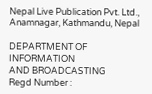Nepal Live Publication Pvt. Ltd.,
Anamnagar, Kathmandu, Nepal

DEPARTMENT OF INFORMATION
AND BROADCASTING
Regd Number :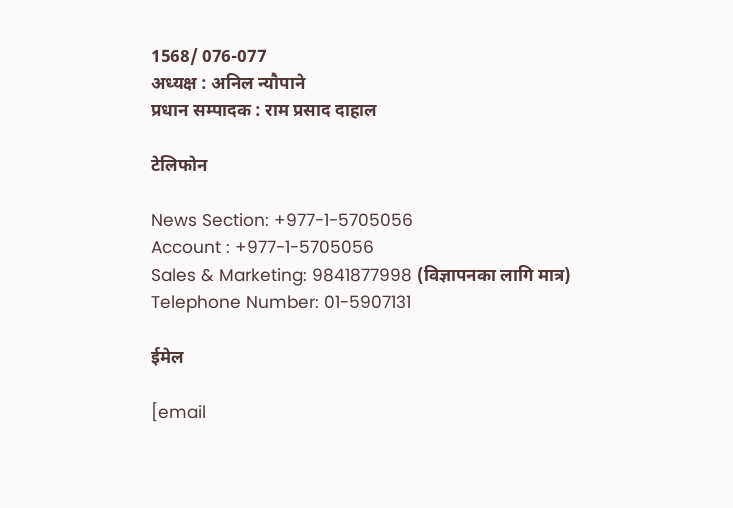1568/ 076-077
अध्यक्ष : अनिल न्यौपाने
प्रधान सम्पादक : राम प्रसाद दाहाल

टेलिफोन

News Section: +977-1-5705056
Account : +977-1-5705056
Sales & Marketing: 9841877998 (विज्ञापनका लागि मात्र)
Telephone Number: 01-5907131

ईमेल

[email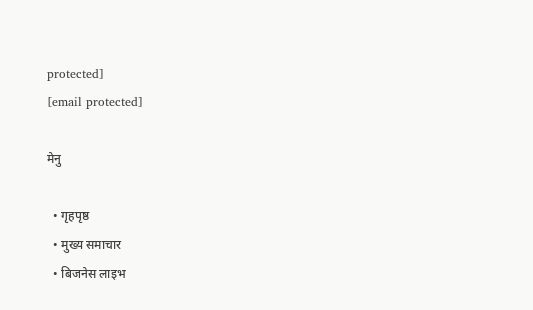protected]
[email protected]

मेनु

  • गृहपृष्ठ
  • मुख्य समाचार
  • बिजनेस लाइभ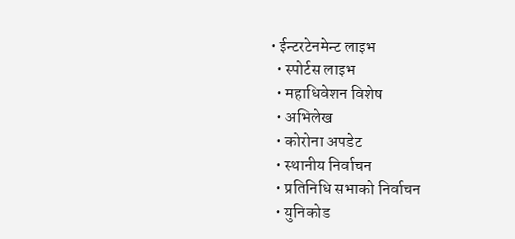• ईन्टरटेनमेन्ट लाइभ
  • स्पोर्टस लाइभ
  • महाधिवेशन विशेष
  • अभिलेख
  • कोरोना अपडेट
  • स्थानीय निर्वाचन
  • प्रतिनिधि सभाको निर्वाचन
  • युनिकोड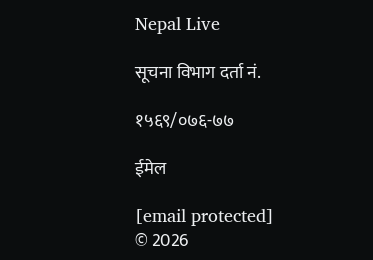Nepal Live

सूचना विभाग दर्ता नं.

१५६९/०७६-७७

ईमेल

[email protected]
© 2026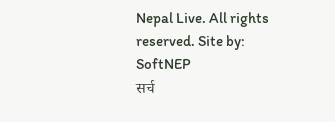Nepal Live. All rights reserved. Site by: SoftNEP
सर्च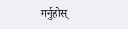गर्नुहोस्